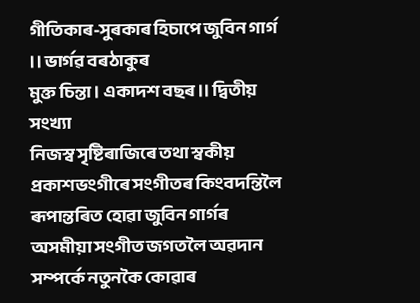গীতিকাৰ-সুৰকাৰ হিচাপে জুবিন গাৰ্গ ।। ভাৰ্গৱ বৰঠাকুৰ
মুক্ত চিন্তা। একাদশ বছৰ।। দ্বিতীয় সংখ্যা
নিজস্ব সৃষ্টিৰাজিৰে তথা স্বকীয় প্ৰকাশভংগীৰে সংগীতৰ কিংবদন্তিলৈ ৰূপান্তৰিত হোৱা জুবিন গাৰ্গৰ অসমীয়া সংগীত জগতলৈ অৱদান সম্পৰ্কে নতুনকৈ কোৱাৰ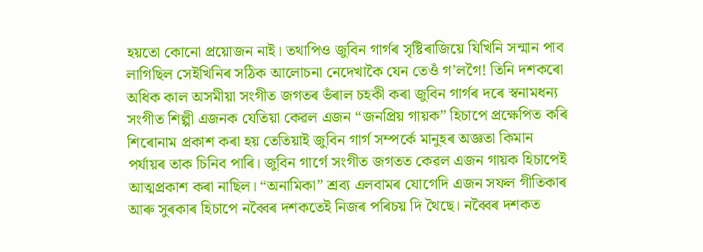হয়তো কোনো প্ৰয়োজন নাই। তথাপিও জুবিন গাৰ্গৰ সৃষ্টিৰাজিয়ে যিখিনি সন্মান পাব লাগিছিল সেইখিনিৰ সঠিক আলোচনা নেদেখাকৈ যেন তেওঁ গ’লগৈ! তিনি দশকৰো অধিক কাল অসমীয়া সংগীত জগতৰ ভঁৰাল চহকী কৰা জুবিন গাৰ্গৰ দৰে স্বনামধন্য সংগীত শিল্পী এজনক যেতিয়া কেৱল এজন “জনপ্ৰিয় গায়ক” হিচাপে প্ৰক্ষেপিত কৰি শিৰোনাম প্ৰকাশ কৰা হয় তেতিয়াই জুবিন গাৰ্গ সম্পৰ্কে মানুহৰ অজ্ঞতা কিমান পৰ্যায়ৰ তাক চিনিব পাৰি। জুবিন গাৰ্গে সংগীত জগতত কেৱল এজন গায়ক হিচাপেই আত্মপ্ৰকাশ কৰা নাছিল। “অনামিকা” শ্ৰব্য এলবামৰ যোগেদি এজন সফল গীতিকাৰ আৰু সুৰকাৰ হিচাপে নব্বৈৰ দশকতেই নিজৰ পৰিচয় দি থৈছে। নব্বৈৰ দশকত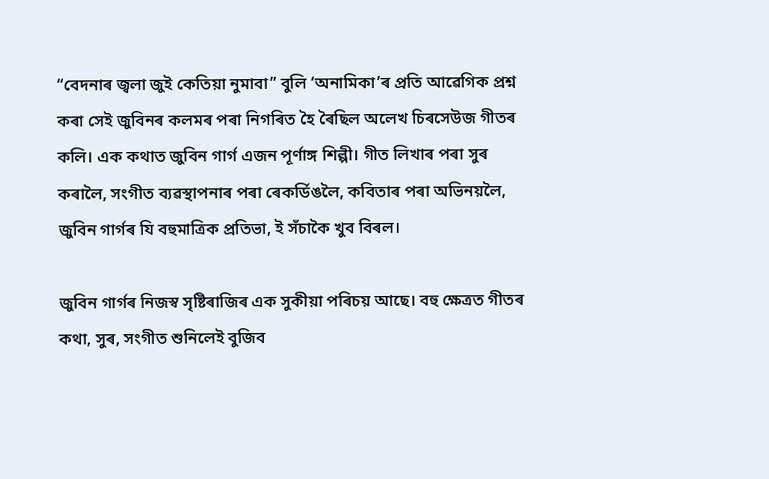“বেদনাৰ জ্বলা জুই কেতিয়া নুমাবা” বুলি ‘অনামিকা’ৰ প্ৰতি আৱেগিক প্ৰশ্ন কৰা সেই জুবিনৰ কলমৰ পৰা নিগৰিত হৈ ৰৈছিল অলেখ চিৰসেউজ গীতৰ কলি। এক কথাত জুবিন গাৰ্গ এজন পূৰ্ণাঙ্গ শিল্পী। গীত লিখাৰ পৰা সুৰ কৰালৈ, সংগীত ব্যৱস্থাপনাৰ পৰা ৰেকৰ্ডিঙলৈ, কবিতাৰ পৰা অভিনয়লৈ, জুবিন গাৰ্গৰ যি বহুমাত্ৰিক প্ৰতিভা, ই সঁচাকৈ খুব বিৰল।

জুবিন গাৰ্গৰ নিজস্ব সৃষ্টিৰাজিৰ এক সুকীয়া পৰিচয় আছে। বহু ক্ষেত্ৰত গীতৰ কথা, সুৰ, সংগীত শুনিলেই বুজিব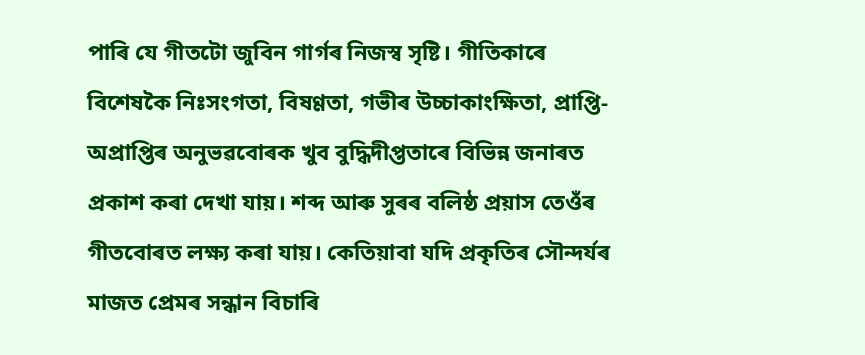পাৰি যে গীতটো জুবিন গাৰ্গৰ নিজস্ব সৃষ্টি। গীতিকাৰে বিশেষকৈ নিঃসংগতা, বিষণ্ণতা, গভীৰ উচ্চাকাংক্ষিতা, প্ৰাপ্তি-অপ্ৰাপ্তিৰ অনুভৱবোৰক খুব বুদ্ধিদীপ্ততাৰে বিভিন্ন জনাৰত প্ৰকাশ কৰা দেখা যায়। শব্দ আৰু সুৰৰ বলিষ্ঠ প্ৰয়াস তেওঁৰ গীতবোৰত লক্ষ্য কৰা যায়। কেতিয়াবা যদি প্ৰকৃতিৰ সৌন্দৰ্যৰ মাজত প্ৰেমৰ সন্ধান বিচাৰি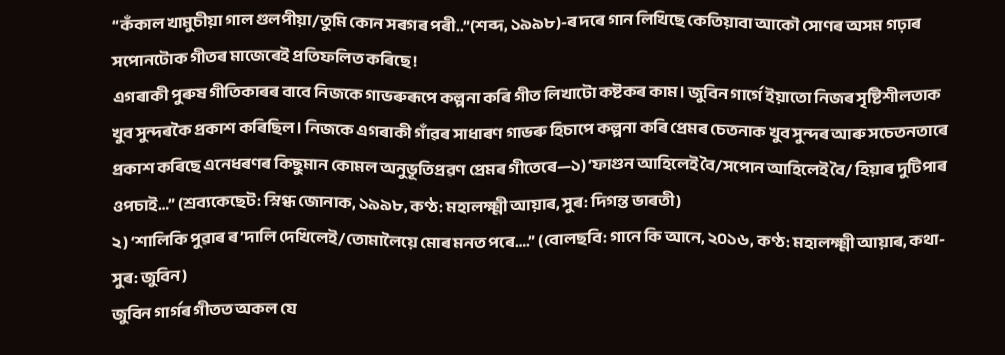“কঁকাল খামুচীয়া গাল গুলপীয়া/তুমি কোন সৰগৰ পৰী..”(শব্দ, ১৯৯৮)-ৰ দৰে গান লিখিছে কেতিয়াবা আকৌ সোণৰ অসম গঢ়াৰ সপোনটোক গীতৰ মাজেৰেই প্ৰতিফলিত কৰিছে!
এগৰাকী পুৰুষ গীতিকাৰৰ বাবে নিজকে গাভৰুৰূপে কল্পনা কৰি গীত লিখাটো কষ্টকৰ কাম। জুবিন গাৰ্গে ইয়াতো নিজৰ সৃষ্টিশীলতাক খুব সুন্দৰকৈ প্ৰকাশ কৰিছিল। নিজকে এগৰাকী গাঁৱৰ সাধাৰণ গাভৰু হিচাপে কল্পনা কৰি প্ৰেমৰ চেতনাক খুব সুন্দৰ আৰু সচেতনতাৰে প্ৰকাশ কৰিছে এনেধৰণৰ কিছুমান কোমল অনুভূতিপ্ৰৱণ প্ৰেমৰ গীতেৰে—১) ‘ফাগুন আহিলেই বৈ/সপোন আহিলেই বৈ/ হিয়াৰ দুটিপাৰ ওপচাই…” (শ্ৰব্যকেছেট: স্নিগ্ধ জোনাক, ১৯৯৮, কণ্ঠ: মহালক্ষ্মী আয়াৰ, সুৰ: দিগন্ত ভাৰতী)
২) ‘শালিকি পুৱাৰ ৰ’দালি দেখিলেই/তোমালৈয়ে মোৰ মনত পৰে….” (বোলছবি: গানে কি আনে, ২০১৬, কণ্ঠ: মহালক্ষ্মী আয়াৰ, কথা-সুৰ: জুবিন)
জুবিন গাৰ্গৰ গীতত অকল যে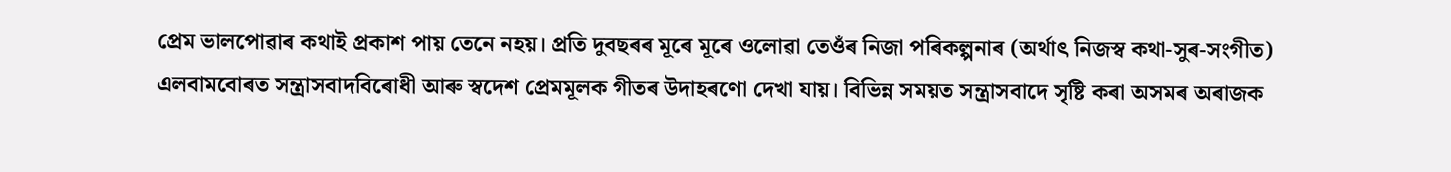প্ৰেম ভালপোৱাৰ কথাই প্ৰকাশ পায় তেনে নহয়। প্ৰতি দুবছৰৰ মূৰে মূৰে ওলোৱা তেওঁৰ নিজা পৰিকল্পনাৰ (অৰ্থাৎ নিজস্ব কথা-সুৰ-সংগীত) এলবামবোৰত সন্ত্ৰাসবাদবিৰোধী আৰু স্বদেশ প্ৰেমমূলক গীতৰ উদাহৰণো দেখা যায়। বিভিন্ন সময়ত সন্ত্ৰাসবাদে সৃষ্টি কৰা অসমৰ অৰাজক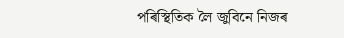পৰিস্থিতিক লৈ জুবিনে নিজৰ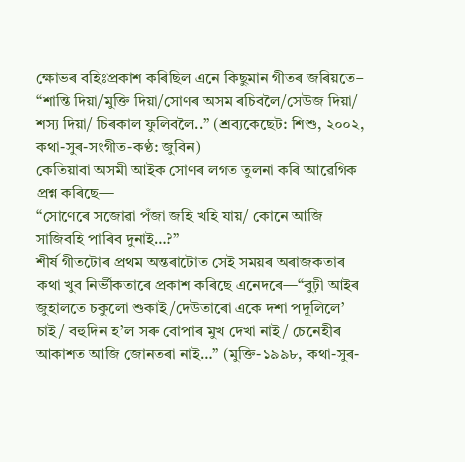ক্ষোভৰ বহিঃপ্ৰকাশ কৰিছিল এনে কিছুমান গীতৰ জৰিয়তে–
“শান্তি দিয়া/মুক্তি দিয়া/সোণৰ অসম ৰচিবলৈ/সেউজ দিয়া/ শস্য দিয়া/ চিৰকাল ফুলিবলৈ..” (শ্ৰব্যকেছেট: শিশু, ২০০২, কথা-সুৰ-সংগীত-কণ্ঠ: জুবিন)
কেতিয়াবা অসমী আইক সোণৰ লগত তুলনা কৰি আৱেগিক প্ৰশ্ন কৰিছে—
“সোণেৰে সজোৱা পঁজা জহি খহি যায়/ কোনে আজি সাজিবহি পাৰিব দুনাই…?”
শীৰ্ষ গীতটোৰ প্ৰথম অন্তৰাটোত সেই সময়ৰ অৰাজকতাৰ কথা খুব নিৰ্ভীকতাৰে প্ৰকাশ কৰিছে এনেদৰে—“বুঢ়ী আইৰ জুহালতে চকুলো শুকাই/দেউতাৰো একে দশা পদূলিলে’ চাই/ বহুদিন হ’ল সৰু বোপাৰ মুখ দেখা নাই/ চেনেহীৰ আকাশত আজি জোনতৰা নাই…” (মুক্তি-১৯৯৮, কথা-সুৰ-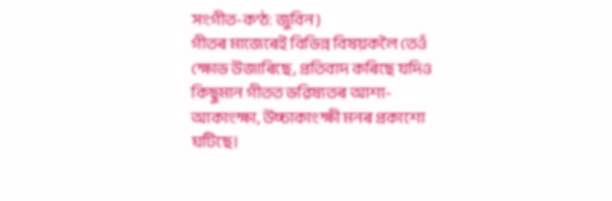সংগীত-কণ্ঠ: জুবিন)
গীতৰ মাজেৰেই বিভিন্ন বিষয়কলৈ তেওঁ ক্ষোভ উজাৰিছে, প্ৰতিবাদ কৰিছে যদিও কিছুমান গীতত ভৱিষ্যতৰ আশা-আকাংক্ষা, উচ্চাকাংক্ষী মনৰ প্ৰকাশো ঘটিছে।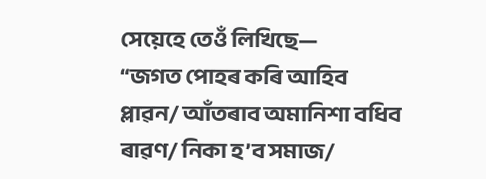সেয়েহে তেওঁ লিখিছে—
“জগত পোহৰ কৰি আহিব প্লাৱন/ আঁতৰাব অমানিশা বধিব ৰাৱণ/ নিকা হ’ব সমাজ/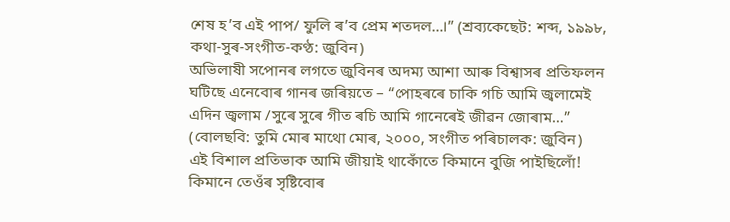শেষ হ’ব এই পাপ/ ফুলি ৰ’ব প্ৰেম শতদল…।” (শ্ৰব্যকেছেট: শব্দ, ১৯৯৮, কথা-সুৰ-সংগীত-কণ্ঠ: জুবিন)
অভিলাষী সপোনৰ লগতে জুবিনৰ অদম্য আশা আৰু বিশ্বাসৰ প্ৰতিফলন ঘটিছে এনেবোৰ গানৰ জৰিয়তে – “পোহৰৰে চাকি গচি আমি জ্বলামেই এদিন জ্বলাম /সুৰে সুৰে গীত ৰচি আমি গানেৰেই জীৱন জোৰাম…” (বোলছবি: তুমি মোৰ মাথো মোৰ, ২০০০, সংগীত পৰিচালক: জুবিন)
এই বিশাল প্ৰতিভাক আমি জীয়াই থাকোঁতে কিমানে বুজি পাইছিলোঁ! কিমানে তেওঁৰ সৃষ্টিবোৰ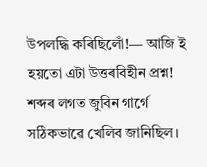উপলদ্ধি কৰিছিলোঁ!— আজি ই হয়তো এটা উত্তৰবিহীন প্ৰশ্ন!
শব্দৰ লগত জুবিন গাৰ্গে সঠিকভাৱে খেলিব জানিছিল।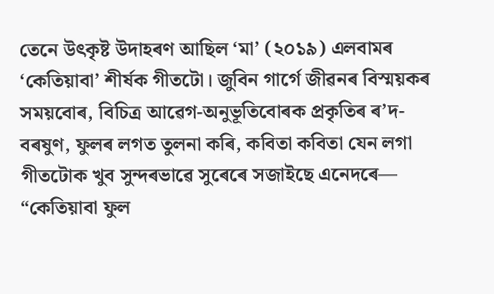তেনে উৎকৃষ্ট উদাহৰণ আছিল ‘মা’ (২০১৯) এলবামৰ ‘কেতিয়াবা’ শীৰ্ষক গীতটো। জুবিন গাৰ্গে জীৱনৰ বিস্ময়কৰ সময়বোৰ, বিচিত্ৰ আৱেগ-অনুভূতিবোৰক প্ৰকৃতিৰ ৰ’দ-বৰষুণ, ফুলৰ লগত তুলনা কৰি, কবিতা কবিতা যেন লগা গীতটোক খুব সুন্দৰভাৱে সুৰেৰে সজাইছে এনেদৰে—
“কেতিয়াবা ফুল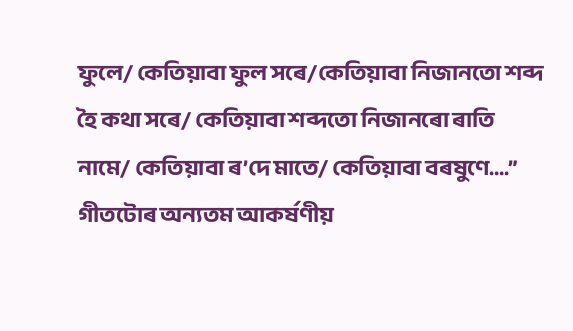ফুলে/ কেতিয়াবা ফুল সৰে/কেতিয়াবা নিজানতো শব্দ হৈ কথা সৰে/ কেতিয়াবা শব্দতো নিজানৰো ৰাতি নামে/ কেতিয়াবা ৰ’দে মাতে/ কেতিয়াবা বৰষুণে….” গীতটোৰ অন্যতম আকৰ্ষণীয়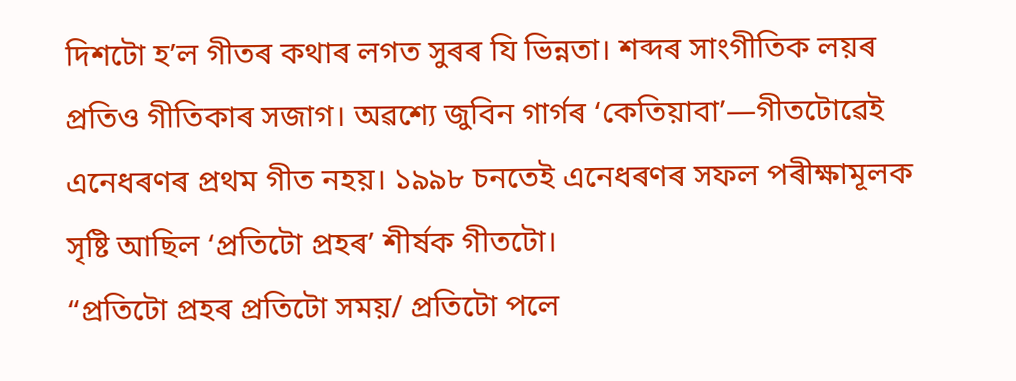দিশটো হ’ল গীতৰ কথাৰ লগত সুৰৰ যি ভিন্নতা। শব্দৰ সাংগীতিক লয়ৰ প্ৰতিও গীতিকাৰ সজাগ। অৱশ্যে জুবিন গাৰ্গৰ ‘কেতিয়াবা’—গীতটোৱেই এনেধৰণৰ প্ৰথম গীত নহয়। ১৯৯৮ চনতেই এনেধৰণৰ সফল পৰীক্ষামূলক সৃষ্টি আছিল ‘প্ৰতিটো প্ৰহৰ’ শীৰ্ষক গীতটো।
“প্ৰতিটো প্ৰহৰ প্ৰতিটো সময়/ প্ৰতিটো পলে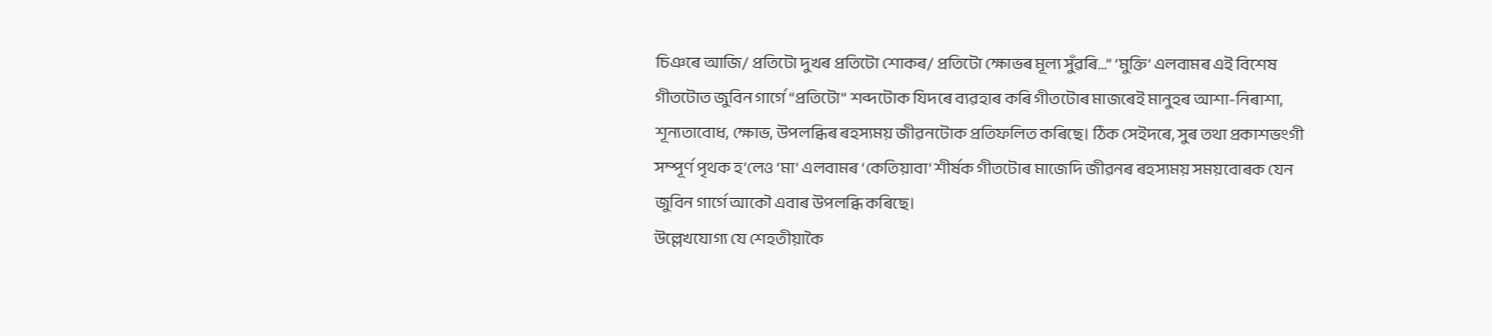চিঞৰে আজি/ প্ৰতিটো দুখৰ প্ৰতিটো শোকৰ/ প্ৰতিটো ক্ষোভৰ মূল্য সুঁৱৰি…” ‘মুক্তি’ এলবামৰ এই বিশেষ গীতটোত জুবিন গাৰ্গে “প্ৰতিটো” শব্দটোক যিদৰে ব্যৱহাৰ কৰি গীতটোৰ মাজৰেই মানুহৰ আশা-নিৰাশা, শূন্যতাবোধ, ক্ষোভ, উপলব্ধিৰ ৰহস্যময় জীৱনটোক প্ৰতিফলিত কৰিছে। ঠিক সেইদৰে, সুৰ তথা প্ৰকাশভংগী সম্পূৰ্ণ পৃথক হ’লেও ‘মা’ এলবামৰ ‘কেতিয়াবা’ শীৰ্ষক গীতটোৰ মাজেদি জীৱনৰ ৰহস্যময় সময়বোৰক যেন জুবিন গাৰ্গে আকৌ এবাৰ উপলব্ধি কৰিছে।
উল্লেখযোগ্য যে শেহতীয়াকৈ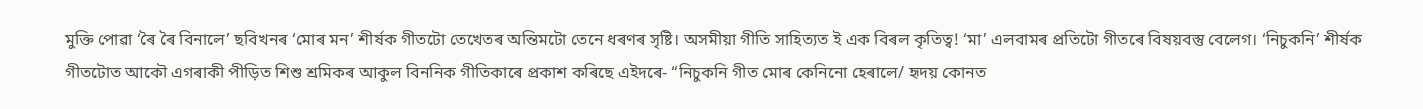মুক্তি পোৱা ‘ৰৈ ৰৈ বিনালে’ ছবিখনৰ ‘মোৰ মন’ শীৰ্ষক গীতটো তেখেতৰ অন্তিমটো তেনে ধৰণৰ সৃষ্টি। অসমীয়া গীতি সাহিত্যত ই এক বিৰল কৃতিত্ব! ‘মা’ এলবামৰ প্ৰতিটো গীতৰে বিষয়বস্তু বেলেগ। ‘নিচুকনি’ শীৰ্ষক গীতটোত আকৌ এগৰাকী পীড়িত শিশু শ্ৰমিকৰ আকুল বিননিক গীতিকাৰে প্ৰকাশ কৰিছে এইদৰে- “নিচুকনি গীত মোৰ কেনিনো হেৰালে/ হৃদয় কোনত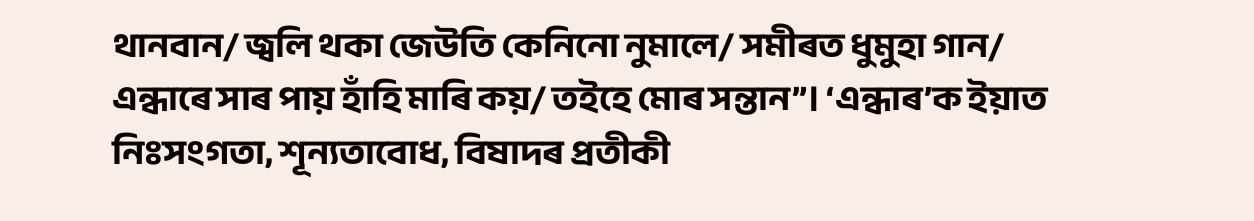থানবান/ জ্বলি থকা জেউতি কেনিনো নুমালে/ সমীৰত ধুমুহা গান/ এন্ধাৰে সাৰ পায় হাঁহি মাৰি কয়/ তইহে মোৰ সন্তান”। ‘এন্ধাৰ’ক ইয়াত নিঃসংগতা, শূন্যতাবোধ, বিষাদৰ প্ৰতীকী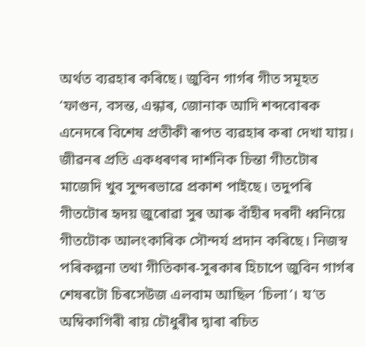অৰ্থত ব্যৱহাৰ কৰিছে। জুবিন গাৰ্গৰ গীত সমূহত ‘ফাগুন, বসন্ত, এন্ধাৰ, জোনাক আদি শব্দবোৰক এনেদৰে বিশেষ প্ৰতীকী ৰূপত ব্যৱহাৰ কৰা দেখা যায়। জীৱনৰ প্ৰতি একধৰণৰ দাৰ্শনিক চিন্তা গীতটোৰ মাজেদি খুব সুন্দৰভাৱে প্ৰকাশ পাইছে। তদুপৰি গীতটোৰ হৃদয় জুৰোৱা সুৰ আৰু বাঁহীৰ দৰদী ধ্বনিয়ে গীতটোক আলংকাৰিক সৌন্দৰ্য প্ৰদান কৰিছে। নিজস্ব পৰিকল্পনা তথা গীতিকাৰ-সুৰকাৰ হিচাপে জুবিন গাৰ্গৰ শেষৰটো চিৰসেউজ এলবাম আছিল ‘চিলা’। য’ত অম্বিকাগিৰী ৰায় চৌধুৰীৰ দ্বাৰা ৰচিত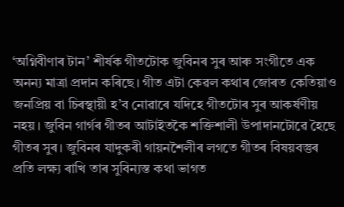‘অগ্নিবীণাৰ টান’ শীৰ্ষক গীতটোক জুবিনৰ সুৰ আৰু সংগীতে এক অনন্য মাত্ৰা প্ৰদান কৰিছে। গীত এটা কেৱল কথাৰ জোৰত কেতিয়াও জনপ্ৰিয় বা চিৰস্থায়ী হ’ব নোৱাৰে যদিহে গীতটোৰ সুৰ আকৰ্ষণীয় নহয়। জুবিন গাৰ্গৰ গীতৰ আটাইতকৈ শক্তিশালী উপাদানটোৱে হৈছে গীতৰ সুৰ। জুবিনৰ যাদুকৰী গায়নশৈলীৰ লগতে গীতৰ বিষয়বস্তুৰ প্ৰতি লক্ষ্য ৰাখি তাৰ সুবিন্যস্ত কথা ভাগত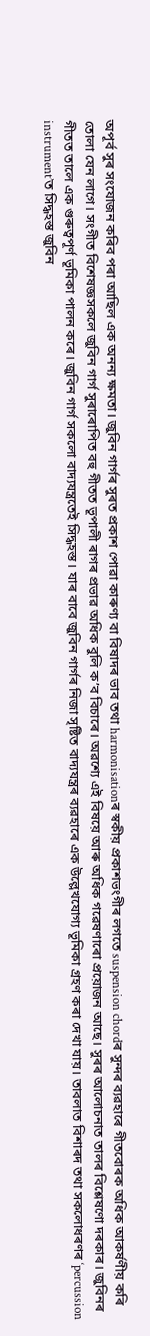অপূৰ্ব সুৰ সংযোজন কৰিব পৰা আছিল এক অনন্য ক্ষমতা। জুবিন গাৰ্গৰ সুৰত প্ৰকাশ পোৱা কাৰুণ্য বা বিষাদৰ ভাব তথা harmonisationৰ স্বকীয় প্ৰকাশভংগীৰ লগতে suspension chordৰ সুন্দৰ ব্যৱহাৰে গীতবোৰক অধিক আকৰ্ষণীয় কৰি তোলা যেন লাগে। সংগীত বিশেষজ্ঞসকলে জুবিন গাৰ্গ সুৰাৰোপিত বহু গীতত ভূপালী ৰাগৰ প্ৰভাৱ অধিক বুলি ক’ব বিচাৰে। অৱশ্যে এই বিষয়ে আৰু অধিক গৱেষণাৰো প্ৰয়োজন আছে। সুৰৰ আলোচনাত তালৰ বিশ্লেষণো দৰকাৰ। জুবিনৰ গীতত তালে এক গুৰুত্বপূৰ্ণ ভূমিকা পালন কৰে। জুবিন গাৰ্গ সকলো বাদ্যযন্ত্ৰতেই সিদ্ধহস্ত। যাৰ বাবে জুবিন গাৰ্গৰ নিজা সৃষ্টিত বাদ্যযন্ত্ৰৰ ব্যৱহাৰে এক উল্লেখযোগ্য ভূমিকা গ্ৰহণ কৰা দেখা যায়। তাবলাত বিশাৰদ তথা সকলোধৰণৰ ‘percussion instrument’ত সিদ্ধহস্ত জুবিন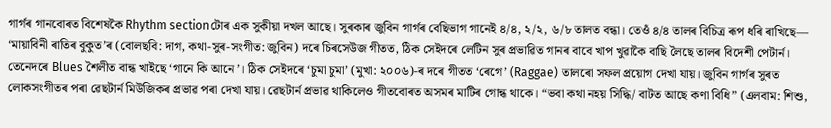গাৰ্গৰ গানবোৰত বিশেষকৈ Rhythm sectionটোৰ এক সুকীয়া দখল আছে। সুৰকাৰ জুবিন গাৰ্গৰ বেছিভাগ গানেই ৪/৪, ২/২, ৬/৮ তালত বন্ধা। তেওঁ ৪/৪ তালৰ বিচিত্ৰ ৰূপ ধৰি ৰাখিছে— ‘মায়াবিনী ৰাতিৰ বুকুত’ৰ (বোলছবি: দাগ, কথা-সুৰ-সংগীত: জুবিন) দৰে চিৰসেউজ গীতত, ঠিক সেইদৰে লেটিন সুৰ প্ৰভাৱিত গানৰ বাবে খাপ খুৱাকৈ বাছি লৈছে তালৰ বিদেশী পেটাৰ্ন। তেনেদৰে Blues শৈলীত বান্ধ খাইছে ‘গানে কি আনে’। ঠিক সেইদৰে ‘চুমা চুমা’ (মুখা: ২০০৬)-ৰ দৰে গীতত ‘ৰেগে’ (Raggae) তালৰো সফল প্ৰয়োগ দেখা যায়। জুবিন গাৰ্গৰ সুৰত লোকসংগীতৰ পৰা ৱেছটাৰ্ন মিউজিকৰ প্ৰভাৱ পৰা দেখা যায়। ৱেছটাৰ্ন প্ৰভাৱ থাকিলেও গীতবোৰত অসমৰ মাটিৰ গোন্ধ থাকে। “ভবা কথা নহয় সিদ্ধি/ বাটত আছে কণা বিধি” (এলবাম: শিশু,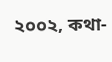২০০২, কথা-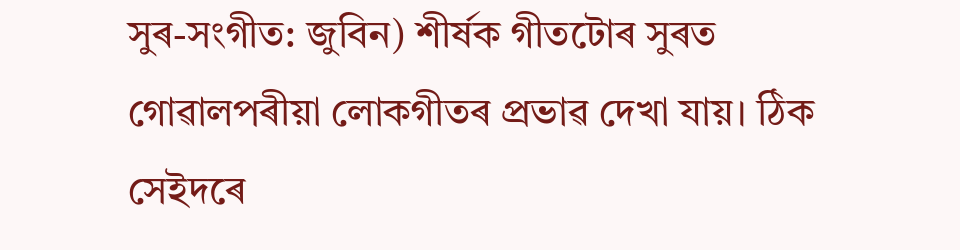সুৰ-সংগীত: জুবিন) শীৰ্ষক গীতটোৰ সুৰত গোৱালপৰীয়া লোকগীতৰ প্ৰভাৱ দেখা যায়। ঠিক সেইদৰে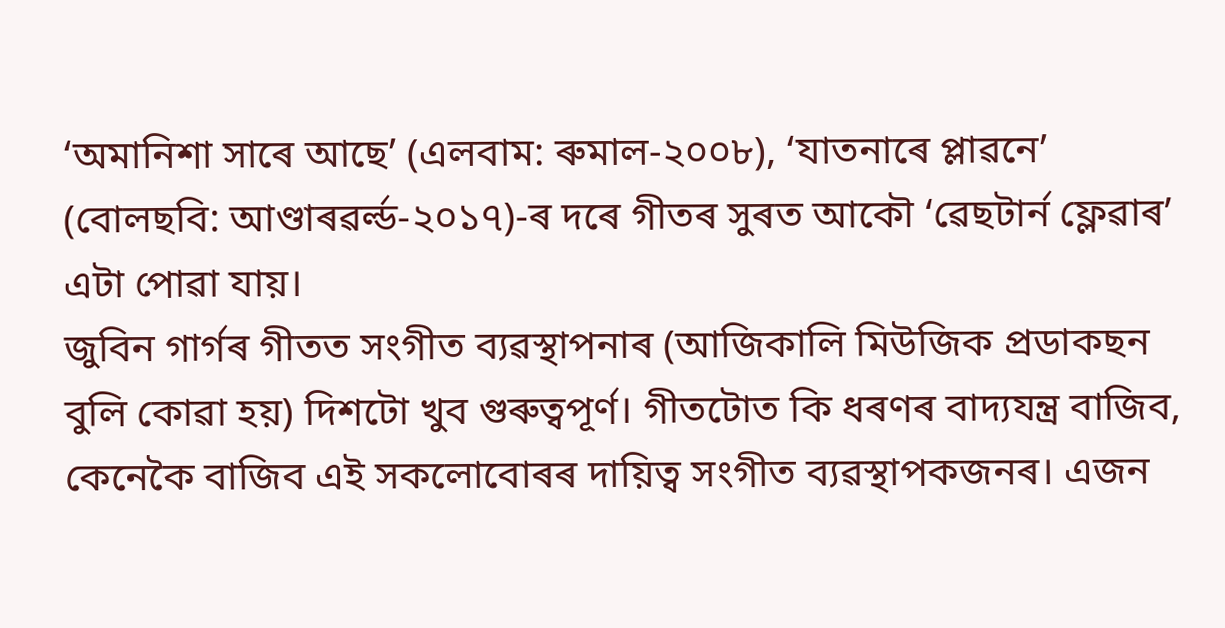‘অমানিশা সাৰে আছে’ (এলবাম: ৰুমাল-২০০৮), ‘যাতনাৰে প্লাৱনে’ (বোলছবি: আণ্ডাৰৱৰ্ল্ড-২০১৭)-ৰ দৰে গীতৰ সুৰত আকৌ ‘ৱেছটাৰ্ন ফ্লেৱাৰ’ এটা পোৱা যায়।
জুবিন গাৰ্গৰ গীতত সংগীত ব্যৱস্থাপনাৰ (আজিকালি মিউজিক প্ৰডাকছন বুলি কোৱা হয়) দিশটো খুব গুৰুত্বপূৰ্ণ। গীতটোত কি ধৰণৰ বাদ্যযন্ত্ৰ বাজিব, কেনেকৈ বাজিব এই সকলোবোৰৰ দায়িত্ব সংগীত ব্যৱস্থাপকজনৰ। এজন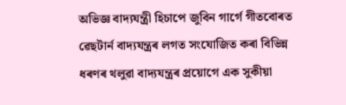অভিজ্ঞ বাদ্যযন্ত্ৰী হিচাপে জুবিন গাৰ্গে গীতবোৰত ৱেছটাৰ্ন বাদ্যযন্ত্ৰৰ লগত সংযোজিত কৰা বিভিন্ন ধৰণৰ থলুৱা বাদ্যযন্ত্ৰৰ প্ৰয়োগে এক সুকীয়া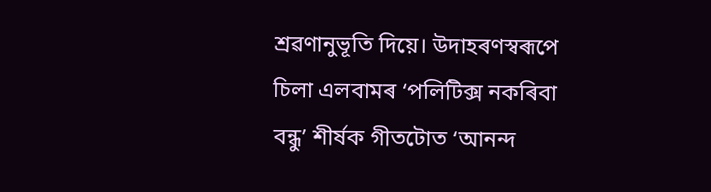শ্ৰৱণানুভূতি দিয়ে। উদাহৰণস্বৰূপে চিলা এলবামৰ ‘পলিটিক্স নকৰিবা বন্ধু’ শীৰ্ষক গীতটোত ‘আনন্দ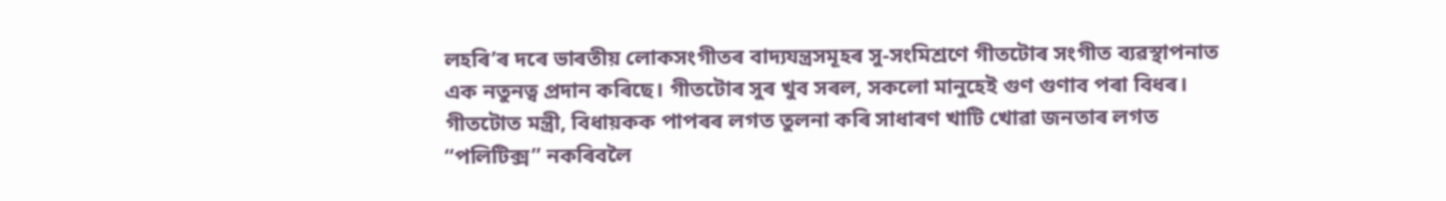লহৰি’ৰ দৰে ভাৰতীয় লোকসংগীতৰ বাদ্যযন্ত্ৰসমূহৰ সু-সংমিশ্ৰণে গীতটোৰ সংগীত ব্যৱস্থাপনাত এক নতুনত্ব প্ৰদান কৰিছে। গীতটোৰ সুৰ খুব সৰল, সকলো মানুহেই গুণ গুণাব পৰা বিধৰ। গীতটোত মন্ত্ৰী, বিধায়কক পাপৰৰ লগত তুলনা কৰি সাধাৰণ খাটি খোৱা জনতাৰ লগত “পলিটিক্স” নকৰিবলৈ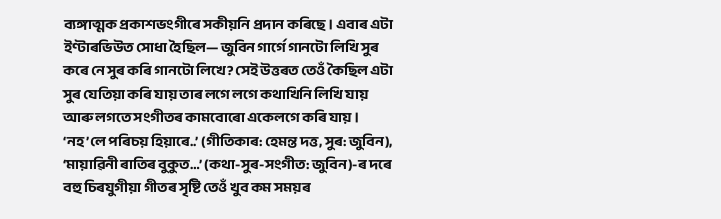ব্যঙ্গাত্মক প্ৰকাশভংগীৰে সকীয়নি প্ৰদান কৰিছে। এবাৰ এটা ইণ্টাৰভিউত সোধা হৈছিল— জুবিন গাৰ্গে গানটো লিখি সুৰ কৰে নে সুৰ কৰি গানটো লিখে? সেই উত্তৰত তেওঁ কৈছিল এটা সুৰ যেতিয়া কৰি যায় তাৰ লগে লগে কথাখিনি লিখি যায় আৰু লগতে সংগীতৰ কামবোৰো একেলগে কৰি যায়। ‘নহ’লে পৰিচয় হিয়াৰে..’ (গীতিকাৰ: হেমন্ত দত্ত, সুৰ: জুবিন), ‘মায়াৱিনী ৰাতিৰ বুকুত…’ (কথা-সুৰ-সংগীত: জুবিন)-ৰ দৰে বহু চিৰযুগীয়া গীতৰ সৃষ্টি তেওঁ খুব কম সময়ৰ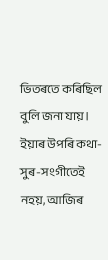ভিতৰতে কৰিছিল বুলি জনা যায়। ইয়াৰ উপৰি কথা-সুৰ-সংগীতেই নহয়, আজিৰ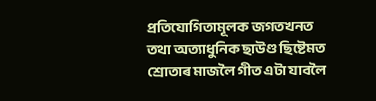প্ৰতিযোগিতামূলক জগতখনত তথা অত্যাধুনিক ছাউণ্ড ছিষ্টেমত শ্ৰোতাৰ মাজলৈ গীত এটা যাবলৈ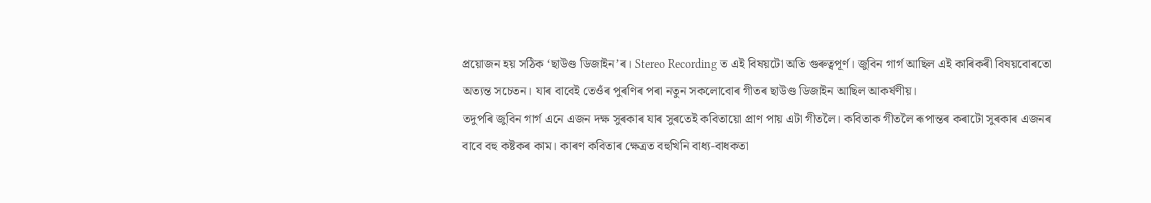প্ৰয়োজন হয় সঠিক ‘ছাউণ্ড ডিজাইন’ৰ। Stereo Recording ত এই বিষয়টো অতি গুৰুত্বপূৰ্ণ। জুবিন গাৰ্গ আছিল এই কাৰিকৰী বিষয়বোৰতো অত্যন্ত সচেতন। যাৰ বাবেই তেওঁৰ পুৰণিৰ পৰা নতুন সকলোবোৰ গীতৰ ছাউণ্ড ডিজাইন আছিল আকৰ্ষণীয়।
তদুপৰি জুবিন গাৰ্গ এনে এজন দক্ষ সুৰকাৰ যাৰ সুৰতেই কবিতায়ো প্ৰাণ পায় এটা গীতলৈ। কবিতাক গীতলৈ ৰূপান্তৰ কৰাটো সুৰকাৰ এজনৰ বাবে বহু কষ্টকৰ কাম। কাৰণ কবিতাৰ ক্ষেত্ৰত বহুখিনি বাধ্য-বাধকতা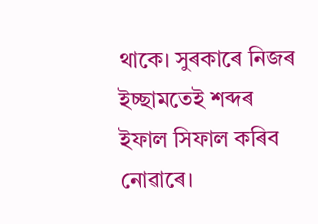থাকে। সুৰকাৰে নিজৰ ইচ্ছামতেই শব্দৰ ইফাল সিফাল কৰিব নোৱাৰে।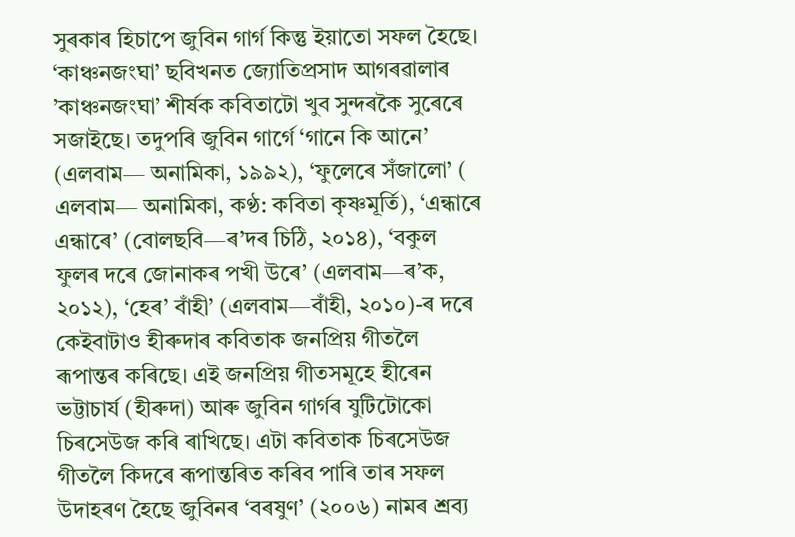সুৰকাৰ হিচাপে জুবিন গাৰ্গ কিন্তু ইয়াতো সফল হৈছে। ‘কাঞ্চনজংঘা’ ছবিখনত জ্যোতিপ্ৰসাদ আগৰৱালাৰ ’কাঞ্চনজংঘা’ শীৰ্ষক কবিতাটো খুব সুন্দৰকৈ সুৰেৰে সজাইছে। তদুপৰি জুবিন গাৰ্গে ‘গানে কি আনে’ (এলবাম— অনামিকা, ১৯৯২), ‘ফুলেৰে সঁজালো’ ( এলবাম— অনামিকা, কণ্ঠ: কবিতা কৃষ্ণমূৰ্তি), ‘এন্ধাৰে এন্ধাৰে’ (বোলছবি—ৰ’দৰ চিঠি, ২০১৪), ‘বকুল ফুলৰ দৰে জোনাকৰ পখী উৰে’ (এলবাম—ৰ’ক, ২০১২), ‘হেৰ’ বাঁহী’ (এলবাম—বাঁহী, ২০১০)-ৰ দৰে কেইবাটাও হীৰুদাৰ কবিতাক জনপ্ৰিয় গীতলৈ ৰূপান্তৰ কৰিছে। এই জনপ্ৰিয় গীতসমূহে হীৰেন ভট্টাচাৰ্য (হীৰুদা) আৰু জুবিন গাৰ্গৰ যুটিটোকো চিৰসেউজ কৰি ৰাখিছে। এটা কবিতাক চিৰসেউজ গীতলৈ কিদৰে ৰূপান্তৰিত কৰিব পাৰি তাৰ সফল উদাহৰণ হৈছে জুবিনৰ ‘বৰষুণ’ (২০০৬) নামৰ শ্ৰব্য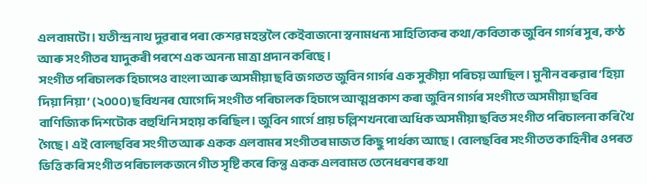এলবামটো। যতীন্দ্ৰ নাথ দুৱৰাৰ পৰা কেশৱ মহন্তলৈ কেইবাজনো স্বনামধন্য সাহিত্যিকৰ কথা/কবিতাক জুবিন গাৰ্গৰ সুৰ, কণ্ঠ আৰু সংগীতৰ যাদুকৰী পৰশে এক অনন্য মাত্ৰা প্ৰদান কৰিছে।
সংগীত পৰিচালক হিচাপেও বাংলা আৰু অসমীয়া ছবি জগতত জুবিন গাৰ্গৰ এক সুকীয়া পৰিচয় আছিল। মুনীন বৰুৱাৰ ‘হিয়া দিয়া নিয়া’ (২০০০) ছবিখনৰ যোগেদি সংগীত পৰিচালক হিচাপে আত্মপ্ৰকাশ কৰা জুবিন গাৰ্গৰ সংগীতে অসমীয়া ছবিৰ বাণিজ্যিক দিশটোক বহুখিনি সহায় কৰিছিল। জুবিন গাৰ্গে প্ৰায় চল্লিশখনৰো অধিক অসমীয়া ছবিত সংগীত পৰিচালনা কৰি থৈ গৈছে। এই বোলছবিৰ সংগীত আৰু একক এলবামৰ সংগীতৰ মাজত কিছু পাৰ্থক্য আছে। বোলছবিৰ সংগীতত কাহিনীৰ ওপৰত ভিত্তি কৰি সংগীত পৰিচালকজনে গীত সৃষ্টি কৰে কিন্তু একক এলবামত তেনেধৰণৰ কথা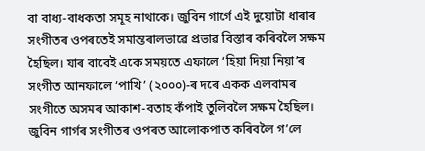বা বাধ্য-বাধকতা সমূহ নাথাকে। জুবিন গাৰ্গে এই দুয়োটা ধাৰাৰ সংগীতৰ ওপৰতেই সমান্তৰালভাৱে প্ৰভাৱ বিস্তাৰ কৰিবলৈ সক্ষম হৈছিল। যাৰ বাবেই একে সময়তে এফালে ‘হিয়া দিয়া নিয়া’ৰ সংগীত আনফালে ‘পাখি’ (২০০০)-ৰ দৰে একক এলবামৰ সংগীতে অসমৰ আকাশ-বতাহ কঁপাই তুলিবলৈ সক্ষম হৈছিল। জুবিন গাৰ্গৰ সংগীতৰ ওপৰত আলোকপাত কৰিবলৈ গ’লে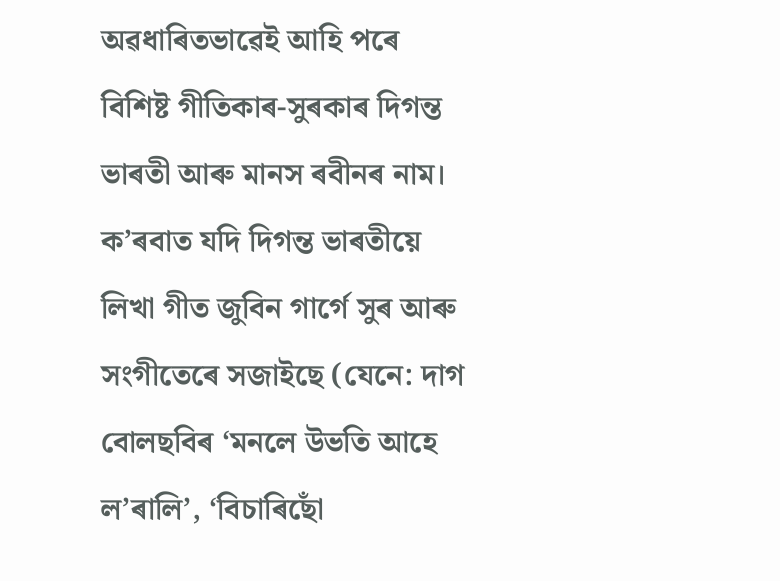অৱধাৰিতভাৱেই আহি পৰে বিশিষ্ট গীতিকাৰ-সুৰকাৰ দিগন্ত ভাৰতী আৰু মানস ৰবীনৰ নাম। ক’ৰবাত যদি দিগন্ত ভাৰতীয়ে লিখা গীত জুবিন গাৰ্গে সুৰ আৰু সংগীতেৰে সজাইছে (যেনে: দাগ বোলছবিৰ ‘মনলে উভতি আহে ল’ৰালি’, ‘বিচাৰিছোঁ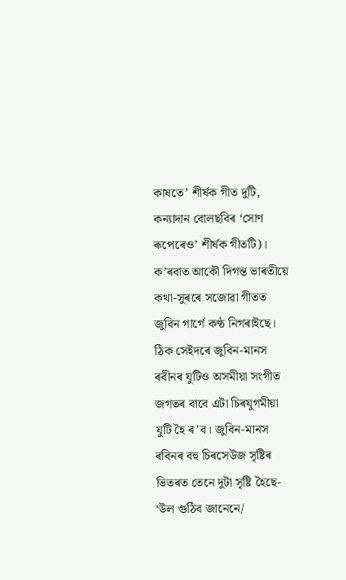কাষতে’ শীৰ্ষক গীত দুটি, কন্যাদান বোলছবিৰ ‘সোণ ৰূপেৰেও’ শীৰ্ষক গীতটি)। ক’ৰবাত আকৌ দিগন্ত ভাৰতীয়ে কথা-সুৰৰে সজোৱা গীতত জুবিন গাৰ্গে কণ্ঠ নিগৰাইছে। ঠিক সেইদৰে জুবিন-মানস ৰবীনৰ যুটিও অসমীয়া সংগীত জগতৰ বাবে এটা চিৰযুগমীয়া যুটি হৈ ৰ’ব। জুবিন-মানস ৰবিনৰ বহু চিৰসেউজ সৃষ্টিৰ ভিতৰত তেনে দুটা সৃষ্টি হৈছে- ‘উল গুঠিব জানেনে/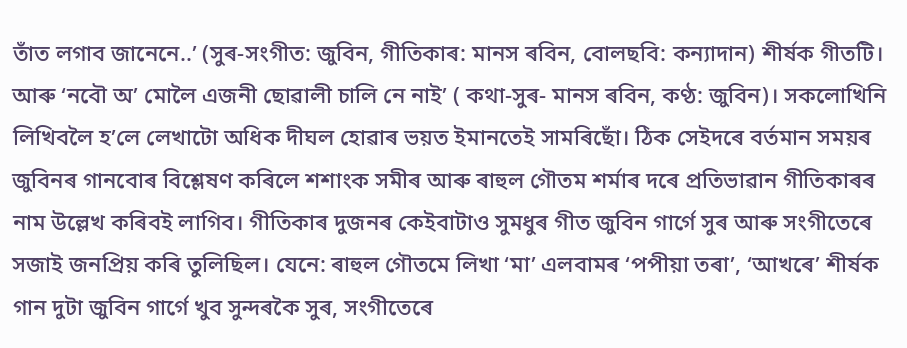তাঁত লগাব জানেনে..’ (সুৰ-সংগীত: জুবিন, গীতিকাৰ: মানস ৰবিন, বোলছবি: কন্যাদান) শীৰ্ষক গীতটি। আৰু ‘নবৌ অ’ মোলৈ এজনী ছোৱালী চালি নে নাই’ ( কথা-সুৰ- মানস ৰবিন, কণ্ঠ: জুবিন)। সকলোখিনি লিখিবলৈ হ’লে লেখাটো অধিক দীঘল হোৱাৰ ভয়ত ইমানতেই সামৰিছোঁ। ঠিক সেইদৰে বৰ্তমান সময়ৰ জুবিনৰ গানবোৰ বিশ্লেষণ কৰিলে শশাংক সমীৰ আৰু ৰাহুল গৌতম শৰ্মাৰ দৰে প্ৰতিভাৱান গীতিকাৰৰ নাম উল্লেখ কৰিবই লাগিব। গীতিকাৰ দুজনৰ কেইবাটাও সুমধুৰ গীত জুবিন গাৰ্গে সুৰ আৰু সংগীতেৰে সজাই জনপ্ৰিয় কৰি তুলিছিল। যেনে: ৰাহুল গৌতমে লিখা ‘মা’ এলবামৰ ‘পপীয়া তৰা’, ‘আখৰে’ শীৰ্ষক গান দুটা জুবিন গাৰ্গে খুব সুন্দৰকৈ সুৰ, সংগীতেৰে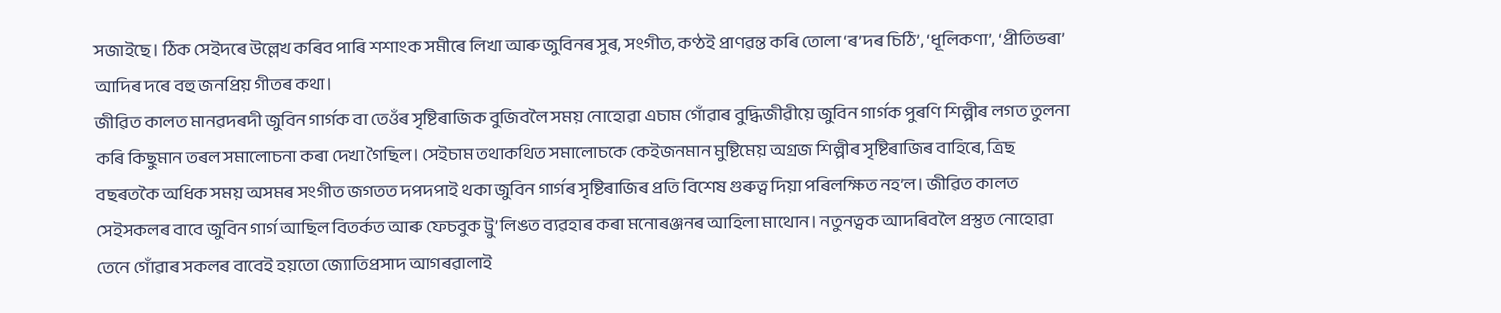সজাইছে। ঠিক সেইদৰে উল্লেখ কৰিব পাৰি শশাংক সমীৰে লিখা আৰু জুবিনৰ সুৰ, সংগীত, কণ্ঠই প্ৰাণৱন্ত কৰি তোলা ‘ৰ’দৰ চিঠি’, ‘ধূলিকণা’, ‘প্ৰীতিভৰা’ আদিৰ দৰে বহু জনপ্ৰিয় গীতৰ কথা।
জীৱিত কালত মানৱদৰদী জুবিন গাৰ্গক বা তেওঁৰ সৃষ্টিৰাজিক বুজিবলৈ সময় নোহোৱা এচাম গোঁৱাৰ বুদ্ধিজীৱীয়ে জুবিন গাৰ্গক পুৰণি শিল্পীৰ লগত তুলনা কৰি কিছুমান তৰল সমালোচনা কৰা দেখা গৈছিল। সেইচাম তথাকথিত সমালোচকে কেইজনমান মুষ্টিমেয় অগ্ৰজ শিল্পীৰ সৃষ্টিৰাজিৰ বাহিৰে, ত্ৰিছ বছৰতকৈ অধিক সময় অসমৰ সংগীত জগতত দপদপাই থকা জুবিন গাৰ্গৰ সৃষ্টিৰাজিৰ প্ৰতি বিশেষ গুৰুত্ব দিয়া পৰিলক্ষিত নহ’ল। জীৱিত কালত সেইসকলৰ বাবে জুবিন গাৰ্গ আছিল বিতৰ্কত আৰু ফেচবুক ট্ৰু’লিঙত ব্যৱহাৰ কৰা মনোৰঞ্জনৰ আহিলা মাথোন। নতুনত্বক আদৰিবলৈ প্ৰস্তুত নোহোৱা তেনে গোঁৱাৰ সকলৰ বাবেই হয়তো জ্যোতিপ্ৰসাদ আগৰৱালাই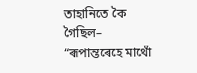তাহানিতে কৈ গৈছিল– “ৰূপান্তৰেহে মাথোঁ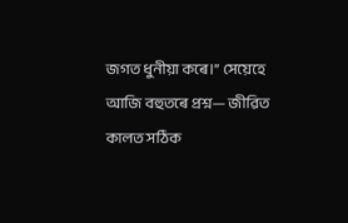জগত ধুনীয়া কৰে।” সেয়েহে আজি বহুতৰে প্ৰশ্ন— জীৱিত কালত সঠিক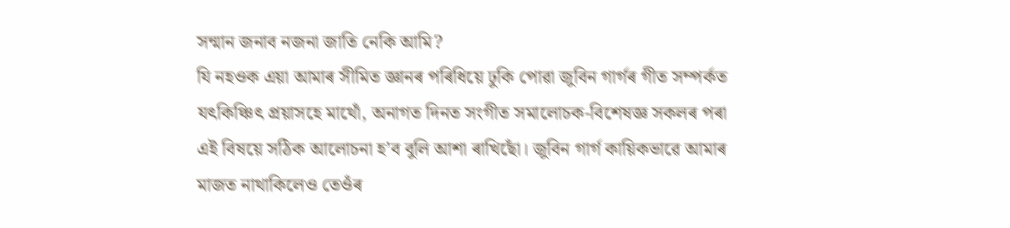সন্মান জনাব নজনা জাতি নেকি আমি?
যি নহওক এয়া আমাৰ সীমিত জ্ঞানৰ পৰিধিয়ে ঢুকি পোৱা জুবিন গাৰ্গৰ গীত সম্পৰ্কত যৎকিঞ্চিৎ প্ৰয়াসহে মাথোঁ, অনাগত দিনত সংগীত সমালোচক-বিশেষজ্ঞ সকলৰ পৰা এই বিষয়ে সঠিক আলোচনা হ’ব বুলি আশা ৰাখিছোঁ। জুবিন গাৰ্গ কায়িকভাৱে আমাৰ মাজত নাথাকিলেও তেওঁৰ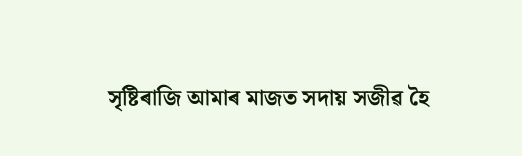সৃষ্টিৰাজি আমাৰ মাজত সদায় সজীৱ হৈ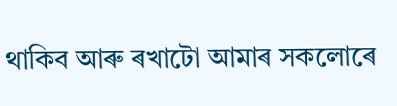থাকিব আৰু ৰখাটো আমাৰ সকলোৰে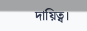দায়িত্ব।